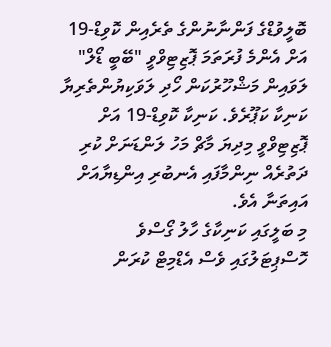ބޮލީވުޑްގެ ފަންނާނުންގެ ތެރެއިން ކޮވިޑް-19 އަށް އެންމެ ފުރަތަމަ ޕޮޒިޓިވްވީ "ބޭބީ ޑޯލް" ލަވައިން މަޝްހޫރުކަން ހޯދި ލަވަކިޔުންތެރިޔާ ކަނިކާ ކަޕޫރެވެ. ކަނިކާ ކޮވިޑް-19 އަށް ޕޮޒިޓިވްވީ މިދިޔަ މާޗް މަހު ލަންޑަނަށް ކުރި ދަތުރެއް ނިންމާފައި އެނބުރި އިންޑިޔާއަށް އައިތަނާ އެވެ.
މި ބަލީގައި ކަނިކާގެ ހާލު ގޯސްވެ ހޮސްޕިޓަލުގައި ވެސް އެޑްމިޓް ކުރަން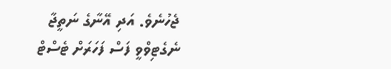ޖެހުނެވެ. އަދި އޭނާގެ ނަތީޖާ ނެގެޓިވްވީ ފަސް ފަހަރަށް ޓެސްޓް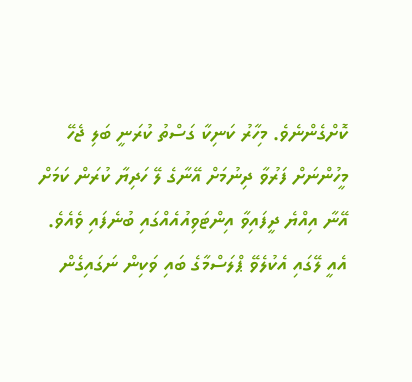ކޮށްގެންނެވެ. މިހާރު ކަނިކާ ގަސްތު ކުރަނީ ބަލި ޖެހޭ މީހުންނަށް ފަރުވާ ދިނުމަށް އޭނާގެ ލޭ ހަދިޔާ ކުރަން ކަމަށް އޭނާ އިއްޔެ ދީފައިވާ އިންޓަވިއުއެއްގައި ބުނެފައި ވެއެވެ. އެއީ ލޭގައި އެކުލެވޭ ޕްލަސްމާގެ ބައި ވަކިން ނަގައިގެން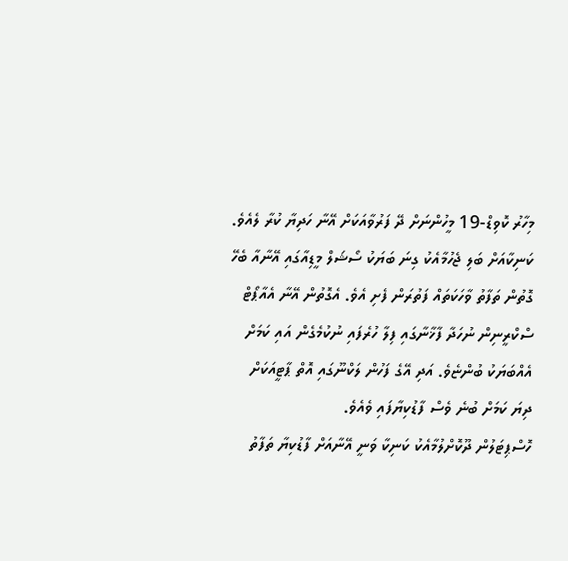މިހާރު ކޮވިޑް-19 މީހުންނަށް ދޭ ފަރުވާއަކަށް އޭނާ ހަދިޔާ ކުރާ ލެއެވެ.
ކަނިކާއަށް ބަލި ޖެހުމާއެކު ގިނަ ބަޔަކު ސޯޝަލް މީޑިއާގައި އޭނާއާ ބެހޭ ގޮތުން ތަފާތު ވާހަކަތައް ފަތުރަން ފެށި އެވެ. އެގޮތުން އޭނާ އެއާޕޯޓް ސްކްރީނިން ނުހަދާ ފާޚާނާގައި ފިލާ ހުރެފައި ނުކުމެގެން އައި ކަމަށް އެއްބަޔަކު ބުންޏެވެ. އަދި އޭގެ ފަހުން ލަކްނޫގައި އޮތް ޕާޓީއަކަށް ދިޔަ ކަމަށް ބުނެ ވެސް ފާޑުކިޔާފައި ވެއެވެ.
ހޮސްޕިޓަލުން ދޫކޮށްލުމާއެކު ކަނިކާ ވަނީ އޭނާއަށް ފާޑުކިޔާ ތަފާތު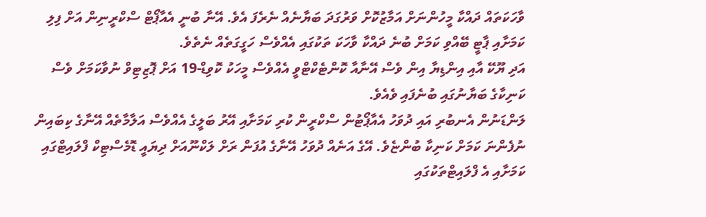ވާހަކަތައް ދައްކާ މީހުންނަށް އަމާޒުކޮށް ވަރުގަދަ ބަޔާނެއް ނެރެފަ އެވެ. އޭނާ ބުނީ އެއާޕޯޓް ސްކްރީނިން އަށް ފިލި ކަމަށާއި ޕާޓީ ބޭއްވި ކަމަށް ބުނެ ދައްކާ ވާހަކަ ތަކުގައި އެއްވެސް ހަގީގަތެއް ނެތެވެ.
އަދި ޔޫކޭ އާއި އިންޑިޔާ އިން ވެސް އޭނާއާ ކޮންޓެކްޓްވީ އެއްވެސް މީހަކު ކޮވިޑް-19 އަށް ޕޮޒިޓިވް ނުވާކަމަށް ވެސް ކަނިކާގެ ބަޔާނުގައި ބުނެފައި ވެއެވެ.
ލަންޑަނުން އެނބުރި އައި ދުވަހު އެއާޕޯޓުން ސްކްރީން ކުރި ކަމަށާއި އޭރު ބަލީގެ އެއްވެސް އަލާމާތެއް އޭނާގެ ކިބައިން ނުފެންނަ ކަމަށް ކަނިކާ ބުންޏެވެ. އޭގެ އަނެއް ދުވަހު އޭނާގެ އުފަން ރަށް ލަކްނޫއަށް ދިޔައީ ޑޮމެސްޓިކް ފްލައިޓްގައި ކަމަށާއި އެ ފްލައިޓްތަކުގައި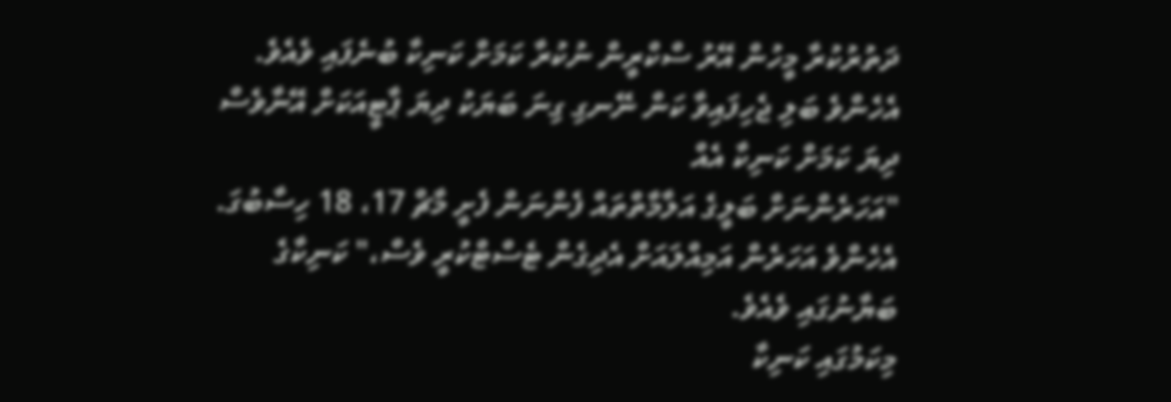ދަތުރުކުރާ މީހުން އޭރު ސްކްރީން ނުކުރާ ކަމަށް ކަނިކާ ބުނެފައި ވެއެވެ. އެހެންވެ ބަލި ޖެހިފައިވާ ކަން ނޭނގި ގިނަ ބަޔަކު ދިޔަ ޕާޓީއަކަށް އޭނާވެސް ދިޔަ ކަމަށް ކަނިކާ އެއް
"އަހަރެންނަށް ބަލީގެ އަލާމާތްތައް ފެންނަން ފެށީ މާޗް 17، 18 ހިސާބުގަ. އެހެންވެ އަހަރެން އަމިއްލައަށް އެދިގެން ޓެސްޓްކުރީ ވެސް،" ކަނިކާގެ ބަޔާނުގައި ވެއެވެ.
މިކަމުގައި ކަނިކާ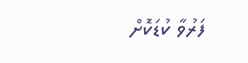ފަރުވާ ކުޑަކޮށް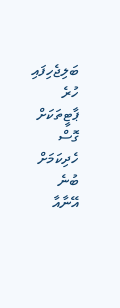ބަލިޖެހިފައި ހުރެ ޕާޓީތަކަށް ގޮސް ހެދިކަމަށް ބުނެ އޭނާއާ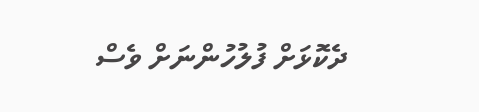ދެކޮޅަށް ފުލުހުންނަށް ވެސް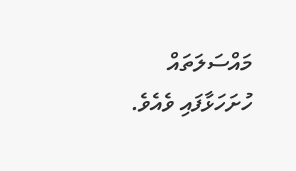މައްސަލަތައް ހުށަހަޅާފައި ވެއެވެ.